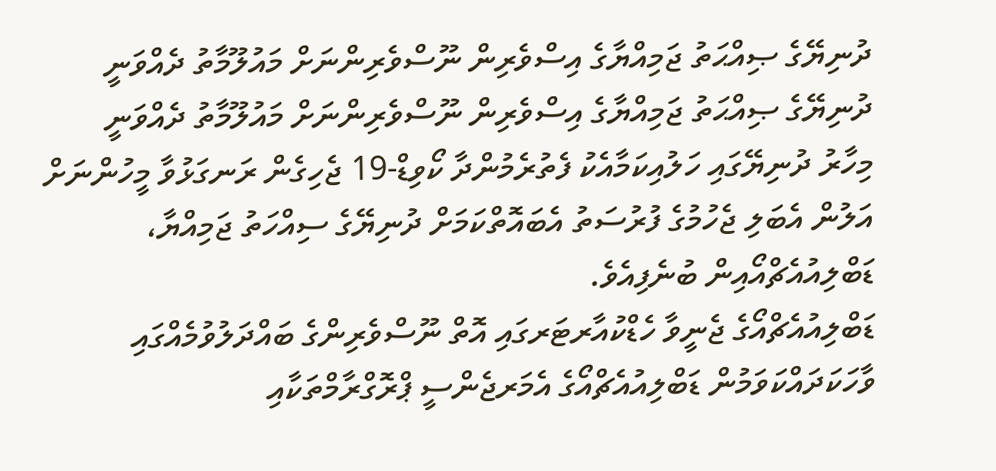ދުނިޔޭގެ ޞިއްޙަތު ޖަމިއްޔާގެ އިސްވެރިން ނޫސްވެރިންނަށް މައުލޫމާތު ދެއްވަނީ
ދުނިޔޭގެ ޞިއްޙަތު ޖަމިއްޔާގެ އިސްވެރިން ނޫސްވެރިންނަށް މައުލޫމާތު ދެއްވަނީ
މިހާރު ދުނިޔޭގައި ހަލުއިކަމާއެކު ފެތުރެމުންދާ ކޯވިޑް-19 ޖެހިގެން ރަނގަޅުވާ މީހުންނަށް އަލުން އެބަލި ޖެހުމުގެ ފުރުސަތު އެބައޮތްކަމަށް ދުނިޔޭގެ ސިއްހަތު ޖަމިއްޔާ، ޑަބްލިއުއެޗްއޯއިން ބުނެފިއެވެ.
ޑަބްލިއުއެޗްއޯގެ ޖެނީވާ ހެޑްކުއާރޓަރގައި އޮތް ނޫސްވެރިންގެ ބައްދަލުވުމެއްގައި ވާހަކަދައްކަވަމުން ޑަބްލިއުއެޗްއޯގެ އެމަރޖެންސީ ޕްރޮގްރާމްތަކާއި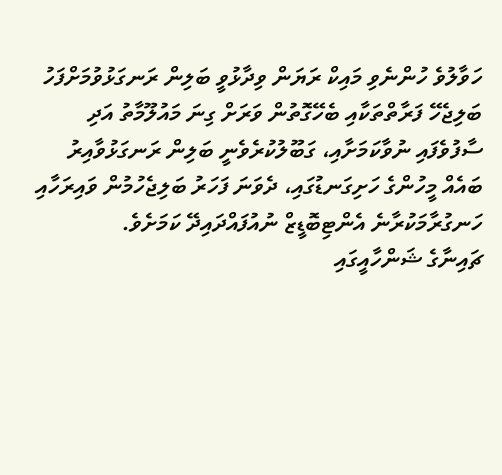ހަވާލުވެ ހުންނެވި މައިކް ރަޔަން ވިދާޅުވީ ބަލިން ރަނގަޅުވުމަށްފަހު ބަލިޖެހޭ ފަރާތްތަކާއި ބެހޭގޮތުން ވަރަށް ގިނަ މައުލޫމާތު އަދި ސާފުވެފައި ނުވާކަމަށާއި، ގަބޫލުކުރެވެނީ ބަލިން ރަނގަޅުވާއިރު ބައެއް މީހުންގެ ހަށިގަނޑުގައި، ދެވަނަ ފަހަރު ބަލިޖެހުމުން ވައިރަހާއި ހަނގުރާމަކުރާނެ އެންޓިބޮޑީޒް ނުއުފައްދައިދޭ ކަމަށެވެ.
ޗައިނާގެ ޝަންހާއީގައި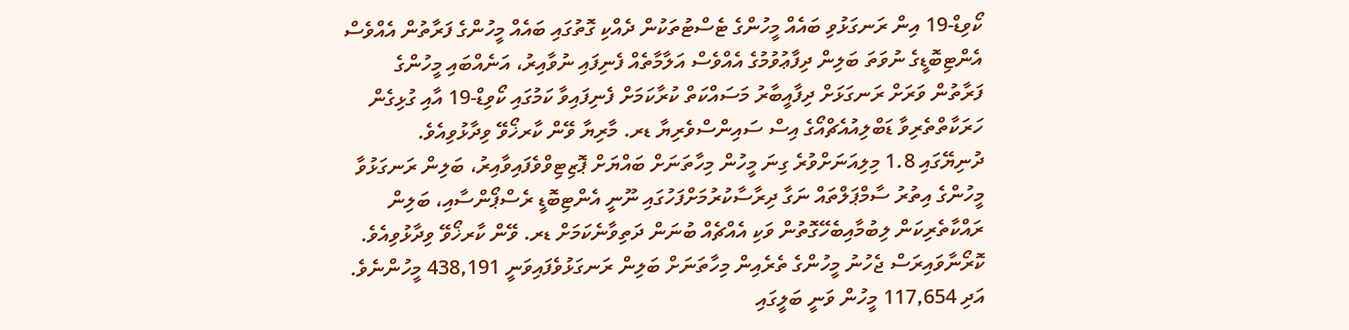ކޯވިޑް-19 އިން ރަނގަޅުވި ބައެއް މީހުންގެ ޓެސްޓުތަކުން ދެއްކި ގޮތުގައި ބައެއް މީހުންގެ ފަރާތުން އެއްވެސް އެންޓިބޮޑީގެ ނުވަތަ ބަލިން ދިފާޢުވުމުގެ އެއްވެސް އަލާމާތެއް ފެނިފައި ނުވާއިރު، އަނެއްބައި މީހުންގެ ފަރާތުން ވަރަށް ރަނގަޅަށް ދިފާއީބާރު މަސައްކަތް ކުރާކަމަށް ފެނިފައިވާ ކަމުގައި ކޯވިޑް-19 އާއި ގުޅިގެން ހަރަކާތްތެރިވާ ޑަބްލިއުއެޗްއޯގެ އިސް ސައިންސްވެރިޔާ ޑރ. މާރިޔާ ވޭން ކާރޚޯވޭ ވިދާޅުވިއެވެ.
ދުނިޔޭގައި 1.8 މިލިއަނަށްވުރެ ގިނަ މީހުން މިހާތަނަށް ބައްޔަށް ޕޮޒިޓިވްވެފައިވާއިރު، ބަލިން ރަނގަޅުވާ މީހުންގެ އިތުރު ސާމްޕަލްތައް ނަގާ ދިރާސާކުރުމަށްފަހުގައި ނޫނީ އެންޓިބޮޑީ ރެސްޕޯންސާއި، ބަލިން ރައްކާތެރިކަން ލިބުމާއިބެހޭގޮތުން ވަކި އެއްޗެއް ބުނަން ދަތިވާނެކަމަށް ޑރ. ވޭން ކާރޚޯވޭ ވިދާޅުވިއެވެ.
ކޮރޯނާވައިރަސް ޖެހުނު މީހުންގެ ތެރެއިން މިހާތަނަށް ބަލިން ރަނގަޅުވެފައިވަނީ 438,191 މީހުންނެވެ. އަދި 117,654 މީހުން ވަނީ ބަލީގައި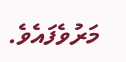މަރުވެފައެވެ.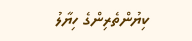ކިޔުންތެރިންގެ ހިޔާލު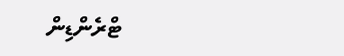ޓްރެންޑިން